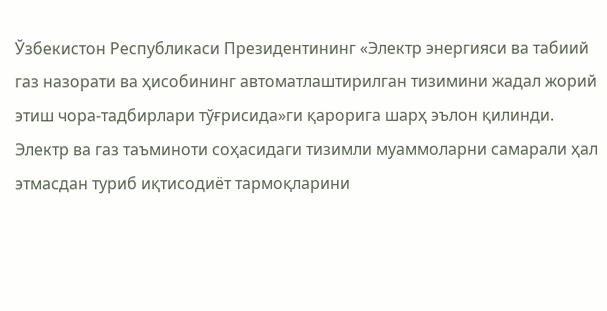Ўзбекистон Республикаси Президентининг «Электр энергияси ва табиий газ назорати ва ҳисобининг автоматлаштирилган тизимини жадал жорий этиш чора-тадбирлари тўғрисида»ги қарорига шарҳ эълон қилинди.
Электр ва газ таъминоти соҳасидаги тизимли муаммоларни самарали ҳал этмасдан туриб иқтисодиёт тармоқларини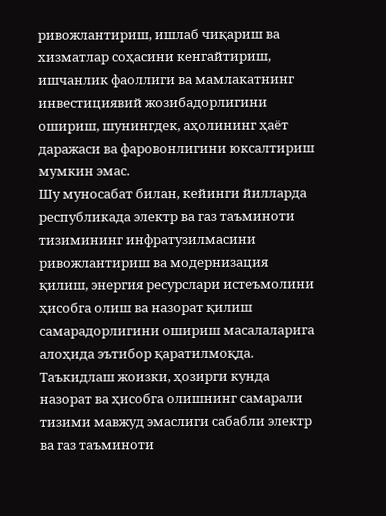ривожлантириш, ишлаб чиқариш ва хизматлар соҳасини кенгайтириш, ишчанлик фаоллиги ва мамлакатнинг инвестициявий жозибадорлигини ошириш, шунингдек, аҳолининг ҳаёт даражаси ва фаровонлигини юксалтириш мумкин эмас.
Шу муносабат билан, кейинги йилларда республикада электр ва газ таъминоти тизимининг инфратузилмасини ривожлантириш ва модернизация қилиш, энергия ресурслари истеъмолини ҳисобга олиш ва назорат қилиш самарадорлигини ошириш масалаларига алоҳида эътибор қаратилмоқда.
Таъкидлаш жоизки, ҳозирги кунда назорат ва ҳисобга олишнинг самарали тизими мавжуд эмаслиги сабабли электр ва газ таъминоти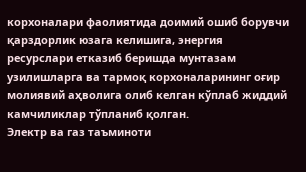корхоналари фаолиятида доимий ошиб борувчи қарздорлик юзага келишига, энергия ресурслари етказиб беришда мунтазам узилишларга ва тармоқ корхоналарининг оғир молиявий аҳволига олиб келган кўплаб жиддий камчиликлар тўпланиб қолган.
Электр ва газ таъминоти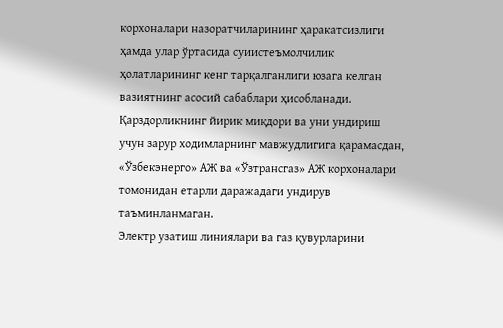корхоналари назоратчиларининг ҳаракатсизлиги ҳамда улар ўртасида суиистеъмолчилик ҳолатларининг кенг тарқалганлиги юзага келган вазиятнинг асосий сабаблари ҳисобланади. Қарздорликнинг йирик миқдори ва уни ундириш учун зарур ходимларнинг мавжудлигига қарамасдан, «Ўзбекэнерго» АЖ ва «Ўзтрансгаз» АЖ корхоналари томонидан етарли даражадаги ундирув таъминланмаган.
Электр узатиш линиялари ва газ қувурларини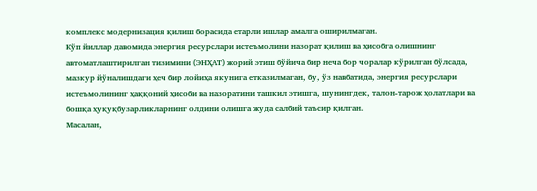комплекс модернизация қилиш борасида етарли ишлар амалга оширилмаган.
Кўп йиллар давомида энергия ресурслари истеъмолини назорат қилиш ва ҳисобга олишнинг автоматлаштирилган тизимини (ЭНҲАТ) жорий этиш бўйича бир неча бор чоралар кўрилган бўлсада, мазкур йўналишдаги ҳеч бир лойиҳа якунига етказилмаган, бу, ўз навбатида, энергия ресурслари истеъмолининг ҳаққоний ҳисоби ва назоратини ташкил этишга, шунингдек, талон-тарож ҳолатлари ва бошқа ҳуқуқбузарликларнинг олдини олишга жуда салбий таъсир қилган.
Масалан,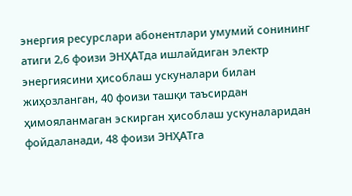энергия ресурслари абонентлари умумий сонининг атиги 2,6 фоизи ЭНҲАТда ишлайдиган электр энергиясини ҳисоблаш ускуналари билан жиҳозланган, 40 фоизи ташқи таъсирдан ҳимояланмаган эскирган ҳисоблаш ускуналаридан фойдаланади, 48 фоизи ЭНҲАТга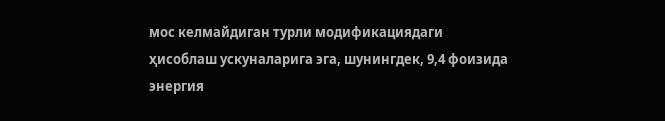мос келмайдиган турли модификациядаги ҳисоблаш ускуналарига эга, шунингдек, 9,4 фоизида энергия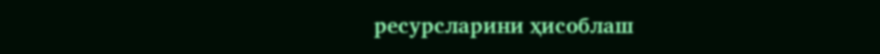ресурсларини ҳисоблаш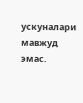ускуналари мавжуд эмас.